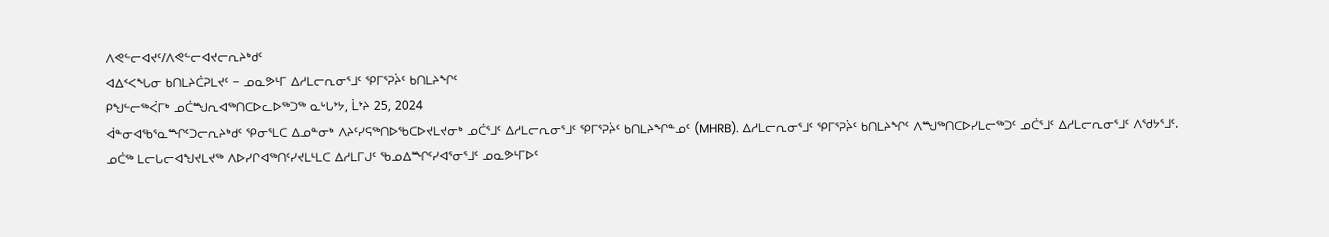ᐱᕙᓪᓕᐊᔪᑦ/ᐱᕙᓪᓕᐊᔪᓕᕆᔨᒃᑯᑦ
ᐊᐃᑉᐸᖓᓂ ᑲᑎᒪᔨᑖᕈᒪᔪᑦ − ᓄᓇᕗᒻᒥ ᐃᓱᒪᓕᕆᓂᕐᒧᑦ ᕿᒥᕐᕈᔩᑦ ᑲᑎᒪᔨᖏᑦ
ᑭᖑᓪᓕᖅᐹᒥᒃ ᓄᑖᙳᕆᐊᖅᑎᑕᐅᓚᐅᖅᑐᖅ ᓇᒡᒐᔾᔭ, ᒫᔾᔨ 25, 2024
ᐋᓐᓂᐊᖃᕐᓇᙱᑦᑐᓕᕆᔨᒃᑯᑦ ᕿᓂᕐᒪᑕ ᐃᓄᓐᓂᒃ ᐱᔨᑦᓯᕋᖅᑎᐅᖃᑕᐅᔪᒪᔪᓂᒃ ᓄᑖᕐᒧᑦ ᐃᓱᒪᓕᕆᓂᕐᒧᑦ ᕿᒥᕐᕈᔩᑦ ᑲᑎᒪᔨᖏᓐᓄᑦ (MHRB). ᐃᓱᒪᓕᕆᓂᕐᒧᑦ ᕿᒥᕐᕈᔩᑦ ᑲᑎᒪᔨᖏᑦ ᐱᙳᖅᑎᑕᐅᓯᒪᓕᖅᑐᑦ ᓄᑖᕐᒧᑦ ᐃᓱᒪᓕᕆᓂᕐᒧᑦ ᐱᖁᔭᕐᒧᑦ.
ᓄᑖᖅ ᒪᓕᒐᓕᐊᖑᔪᒪᔪᖅ ᐱᐅᓯᒋᐊᖅᑎᑦᓯᔪᒪᒻᒪᑕ ᐃᓱᒪᒥᒍᑦ ᖃᓄᐃᙱᑦᓯᐊᕐᓂᕐᒧᑦ ᓄᓇᕗᒻᒥᐅᑦ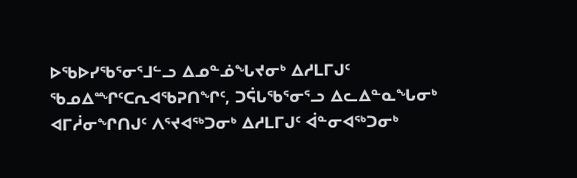ᐅᖃᐅᓯᖃᕐᓂᕐᒧᓪᓗ ᐃᓄᓐᓅᖓᔪᓂᒃ ᐃᓱᒪᒥᒍᑦ ᖃᓄᐃᙱᑦᑕᕆᐊᖃᕈᑎᖏᑦ, ᑐᕌᒐᖃᕐᓂᕐᓗ ᐃᓚᐃᓐᓇᖓᓂᒃ ᐊᒥᓲᓂᖏᑎᒍᑦ ᐱᕐᔪᐊᖅᑐᓂᒃ ᐃᓱᒪᒥᒍᑦ ᐋᓐᓂᐊᖅᑐᓂᒃ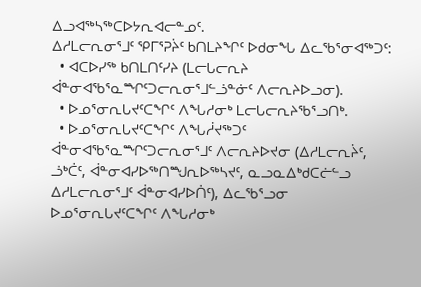ᐃᓗᐊᖅᓴᖅᑕᐅᔭᕆᐊᓕᓐᓄᑦ.
ᐃᓱᒪᓕᕆᓂᕐᒧᑦ ᕿᒥᕐᕈᔩᑦ ᑲᑎᒪᔨᖏᑦ ᐅᑯᓂᖓ ᐃᓚᖃᕐᓂᐊᖅᑐᑦ:
  • ᐊᑕᐅᓯᖅ ᑲᑎᒪᑎᑦᓯᔨ (ᒪᓕᒐᓕᕆᔨ ᐋᓐᓂᐊᖃᕐᓇᙱᑦᑐᓕᕆᓂᕐᒧᓪᓘᓐᓃᑦ ᐱᓕᕆᔨᐅᓗᓂ).
  • ᐅᓄᕐᓂᕆᒐᔪᑦᑕᖏᑦ ᐱᖓᓱᓂᒃ ᒪᓕᒐᓕᕆᔨᖃᕐᓗᑎᒃ.
  • ᐅᓄᕐᓂᕆᒐᔪᑦᑕᖏᑦ ᐱᖓᓲᔪᖅᑐᑦ ᐋᓐᓂᐊᖃᕐᓇᙱᑦᑐᓕᕆᓂᕐᒧᑦ ᐱᓕᕆᔨᐅᔪᓂ (ᐃᓱᒪᓕᕆᔩᑦ, ᓘᒃᑖᑦ, ᐋᓐᓂᐊᓯᐅᖅᑎᙳᕆᐅᖅᓴᔪᑦ, ᓇᓗᓇᐃᒃᑯᑕᓖᓪᓗ ᐃᓱᒪᓕᕆᓂᕐᒧᑦ ᐋᓐᓂᐊᓯᐅᑏᑦ), ᐃᓚᖃᕐᓗᓂ ᐅᓄᕐᓂᕆᒐᔪᑦᑕᖏᑦ ᐱᖓᓱᓂᒃ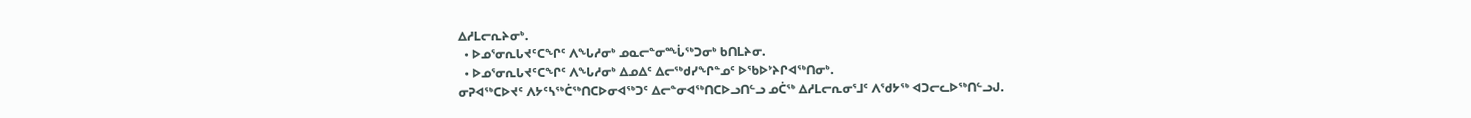ᐃᓱᒪᓕᕆᔨᓂᒃ.
  • ᐅᓄᕐᓂᕆᒐᔪᑦᑕᖏᑦ ᐱᖓᓱᓂᒃ ᓄᓇᓕᓐᓂᙶᖅᑐᓂᒃ ᑲᑎᒪᔨᓂ.
  • ᐅᓄᕐᓂᕆᒐᔪᑦᑕᖏᑦ ᐱᖓᓱᓂᒃ ᐃᓄᐃᑦ ᐃᓕᖅᑯᓯᖏᓐᓄᑦ ᐅᖃᐅᔾᔨᒋᐊᖅᑎᓂᒃ.
ᓂᕈᐊᖅᑕᐅᔪᑦ ᐱᔭᑦᓴᖅᑖᖅᑎᑕᐅᓂᐊᖅᑐᑦ ᐃᓕᓐᓂᐊᖅᑎᑕᐅᓗᑎᓪᓗ ᓄᑖᖅ ᐃᓱᒪᓕᕆᓂᕐᒧᑦ ᐱᖁᔭᖅ ᐊᑐᓕᓚᐅᖅᑎᓪᓗᒍ.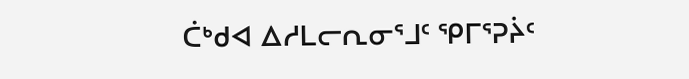ᑖᒃᑯᐊ ᐃᓱᒪᓕᕆᓂᕐᒧᑦ ᕿᒥᕐᕈᔩᑦ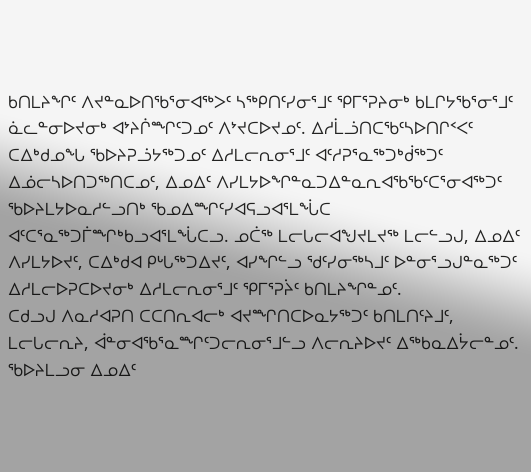ᑲᑎᒪᔨᖏᑦ ᐱᔪᓐᓇᐅᑎᖃᕐᓂᐊᖅᐳᑦ ᓴᖅᑭᑎᑦᓯᓂᕐᒧᑦ ᕿᒥᕐᕈᔨᓂᒃ ᑲᒪᒋᔭᖃᕐᓂᕐᒧᑦ ᓈᓚᓐᓂᐅᔪᓂᒃ ᐊᔾᔨᒌᙱᑦᑐᓄᑦ ᐱᔾᔪᑕᐅᔪᓄᑦ. ᐃᓱᒫᓘᑎᑕᖃᑦᓴᐅᑎᒋᑉᐸᑦ ᑕᐃᒃᑯᓄᖓ ᖃᐅᔨᕈᓘᔭᖅᑐᓄᑦ ᐃᓱᒪᓕᕆᓂᕐᒧᑦ ᐊᑦᓱᕈᕐᓇᖅᑐᒃᑰᖅᑐᑦ ᐃᓅᓕᓴᐅᑎᑐᖅᑎᑕᓄᑦ, ᐃᓄᐃᑦ ᐱᓯᒪᔭᐅᖏᓐᓇᑐᐃᓐᓇᕆᐊᖃᖃᑦᑕᕐᓂᐊᖅᑐᑦ ᖃᐅᔨᒪᔭᐅᓇᓱᓪᓗᑎᒃ ᖃᓄᐃᙱᑦᓯᐊᕋᓗᐊᕐᒪᖔᑕ ᐊᑦᑕᕐᓇᖅᑐᒦᙱᒃᑲᓗᐊᕐᒪᖔᑕᓗ. ᓄᑖᖅ ᒪᓕᒐᓕᐊᖑᔪᒪᔪᖅ ᒪᓕᓪᓗᒍ, ᐃᓄᐃᑦ ᐱᓯᒪᔭᐅᔪᑦ, ᑕᐃᒃᑯᐊ ᑭᒡᒐᖅᑐᐃᔪᑦ, ᐊᓯᖏᓪᓗ ᖁᑦᓯᓂᖅᓴᒧᑦ ᐅᓐᓂᕐᓗᒍᓐᓇᖅᑐᑦ ᐃᓱᒪᓕᐅᕈᑕᐅᔪᓂᒃ ᐃᓱᒪᓕᕆᓂᕐᒧᑦ ᕿᒥᕐᕈᔩᑦ ᑲᑎᒪᔨᖏᓐᓄᑦ.
ᑕᑯᓗᒍ ᐱᓇᓱᐊᕈᑎ ᑕᑕᑎᕆᐊᓕᒃ ᐊᔪᙱᑎᑕᐅᓇᔭᖅᑐᑦ ᑲᑎᒪᑎᑦᔨᒧᑦ, ᒪᓕᒐᓕᕆᔨ, ᐋᓐᓂᐊᖃᕐᓇᙱᑦᑐᓕᕆᓂᕐᒧᓪᓗ ᐱᓕᕆᔨᐅᔪᑦ ᐃᖅᑲᓇᐃᔮᓕᓐᓄᑦ. ᖃᐅᔨᒪᓗᓂ ᐃᓄᐃᑦ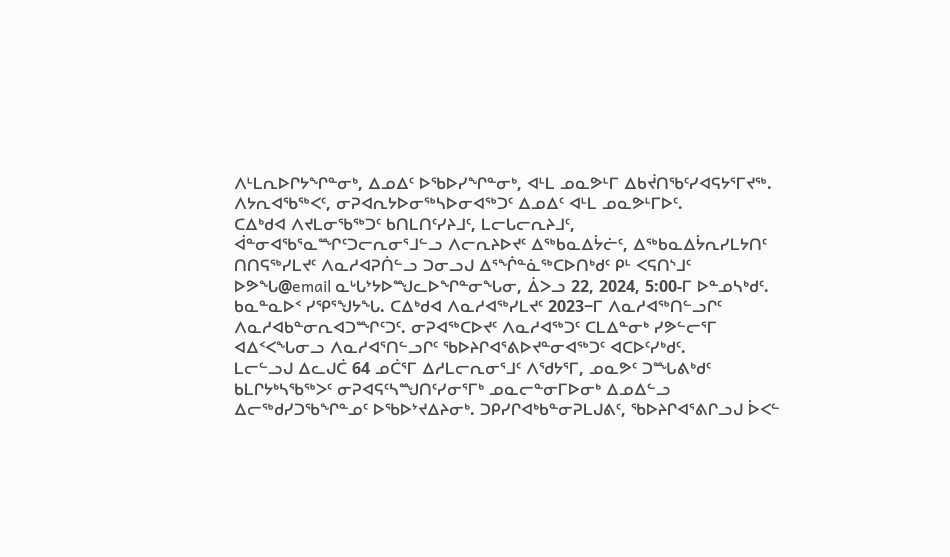ᐱᒻᒪᕆᐅᒋᔭᖏᓐᓂᒃ, ᐃᓄᐃᑦ ᐅᖃᐅᓯᖏᓐᓂᒃ, ᐊᒻᒪ ᓄᓇᕗᒻᒥ ᐃᑲᔫᑎᖃᑦᓯᐊᕋᔭᕐᒥᔪᖅ. ᐱᔭᕆᐊᖃᖅᐸᑦ, ᓂᕈᐊᕆᔭᐅᓂᖅᓴᐅᓂᐊᖅᑐᑦ ᐃᓄᐃᑦ ᐊᒻᒪ ᓄᓇᕗᒻᒥᐅᑦ.
ᑕᐃᒃᑯᐊ ᐱᔪᒪᓂᖃᖅᑐᑦ ᑲᑎᒪᑎᑦᓯᔨᒧᑦ, ᒪᓕᒐᓕᕆᔨᒧᑦ, ᐋᓐᓂᐊᖃᕐᓇᙱᑦᑐᓕᕆᓂᕐᒧᓪᓗ ᐱᓕᕆᔨᐅᔪᑦ ᐃᖅᑲᓇᐃᔮᓖᑦ, ᐃᖅᑲᓇᐃᔮᕆᓯᒪᔭᑎᑦ ᑎᑎᕋᖅᓯᒪᔪᑦ ᐱᓇᓱᐊᕈᑏᓪᓗ ᑐᓂᓗᒍ ᐃᕐᖐᓐᓈᖅᑕᐅᑎᒃᑯᑦ ᑭᒻ ᐸᕋᑎᔅᒧᑦ ᐅᕗᖓ@email ᓇᒡᒐᔾᔭᐅᙳᓚᐅᖏᓐᓂᖓᓂ, ᐄᐳᓗ 22, 2024, 5:00-ᒥ ᐅᓐᓄᓴᒃᑯᑦ. ᑲᓇᓐᓇᐅᑉ ᓯᕿᕐᖑᔭᖓ. ᑕᐃᒃᑯᐊ ᐱᓇᓱᐊᖅᓯᒪᔪᑦ 2023−ᒥ ᐱᓇᓱᐊᖅᑎᓪᓗᒋᑦ ᐱᓇᓱᐊᑲᓐᓂᕆᐊᑐᙱᑦᑐᑦ. ᓂᕈᐊᖅᑕᐅᔪᑦ ᐱᓇᓱᐊᖅᑐᑦ ᑕᒪᐃᓐᓂᒃ ᓯᕗᓪᓕᕐᒥ ᐊᐃᑉᐸᖓᓂᓗ ᐱᓇᓱᐊᕐᑎᓪᓗᒋᑦ ᖃᐅᔨᒋᐊᕐᕕᐅᔪᓐᓂᐊᖅᑐᑦ ᐊᑕᐅᑦᓯᒃᑯᑦ.
ᒪᓕᓪᓗᒍ ᐃᓚᒍᑖ 64 ᓄᑖᕐᒥ ᐃᓱᒪᓕᕆᓂᕐᒧᑦ ᐱᖁᔭᕐᒥ, ᓄᓇᕗᑦ ᑐᙵᕕᒃᑯᑦ ᑲᒪᒋᔭᒃᓴᖃᖅᐳᑦ ᓂᕈᐊᕋᑦᓴᙳᑎᑦᓯᓂᕐᒥᒃ ᓄᓇᓕᓐᓂᒥᐅᓂᒃ ᐃᓄᐃᓪᓗ ᐃᓕᖅᑯᓯᑐᖃᖏᓐᓄᑦ ᐅᖃᐅᔾᔪᐃᔨᓂᒃ. ᑐᑭᓯᒋᐊᒃᑲᓐᓂᕈᒪᒍᕕᑦ, ᖃᐅᔨᒋᐊᕐᕕᒋᓗᒍ ᐆᐸᓪ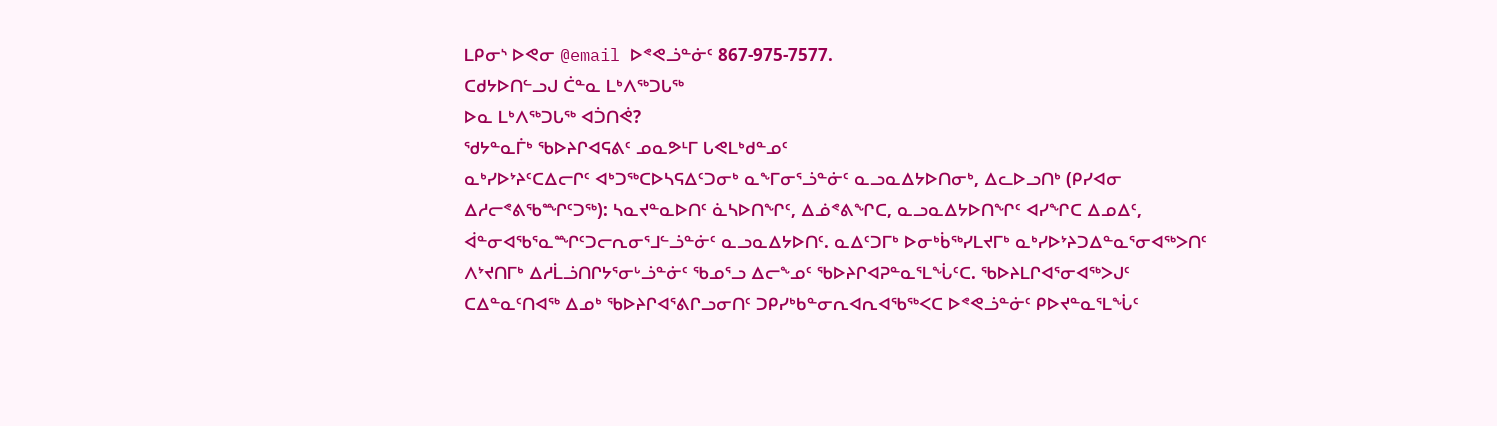ᒪᑭᓂᔅ ᐅᕙᓂ @email ᐅᕝᕙᓘᓐᓃᑦ 867-975-7577.
ᑕᑯᔭᐅᑎᓪᓗᒍ ᑖᓐᓇ ᒪᒃᐱᖅᑐᒐᖅ
ᐅᓇ ᒪᒃᐱᖅᑐᒐᖅ ᐊᑑᑎᕚ?
ᖁᔭᓐᓇᒦᒃ ᖃᐅᔨᒋᐊᕋᕕᑦ ᓄᓇᕗᒻᒥ ᒐᕙᒪᒃᑯᓐᓄᑦ
ᓇᒃᓯᐅᔾᔨᑦᑕᐃᓕᒋᑦ ᐊᒃᑐᖅᑕᐅᓴᕋᐃᑦᑐᓂᒃ ᓇᖕᒥᓂᕐᓘᓐᓃᑦ ᓇᓗᓇᐃᔭᐅᑎᓂᒃ, ᐃᓚᐅᓗᑎᒃ (ᑭᓯᐊᓂ ᐃᓱᓕᕝᕕᖃᙱᑦᑐᖅ): ᓴᓇᔪᓐᓇᐅᑎᑦ ᓈᓴᐅᑎᖏᑦ, ᐃᓅᕝᕕᖏᑕ, ᓇᓗᓇᐃᔭᐅᑎᖏᑦ ᐊᓯᖏᑕ ᐃᓄᐃᑦ, ᐋᓐᓂᐊᖃᕐᓇᙱᑦᑐᓕᕆᓂᕐᒧᓪᓘᓐᓃᑦ ᓇᓗᓇᐃᔭᐅᑎᑦ. ᓇᐃᑦᑐᒥᒃ ᐅᓂᒃᑳᖅᓯᒪᔪᒥᒃ ᓇᒃᓯᐅᔾᔨᑐᐃᓐᓇᕐᓂᐊᖅᐳᑎᑦ ᐱᔾᔪᑎᒥᒃ ᐃᓱᒫᓘᑎᒋᔭᕐᓂᒡᓘᓐᓃᑦ ᖃᓄᕐᓗ ᐃᓕᖕᓄᑦ ᖃᐅᔨᒋᐊᕈᓐᓇᕐᒪᖔᑦᑕ. ᖃᐅᔨᒪᒋᐊᕐᓂᐊᖅᐳᒍᑦ ᑕᐃᓐᓇᑦᑎᐊᖅ ᐃᓄᒃ ᖃᐅᔨᒋᐊᕐᕕᒋᓗᓂᑎᑦ ᑐᑭᓯᒃᑲᓐᓂᕆᐊᕆᐊᖃᖅᐸᑕ ᐅᕝᕙᓘᓐᓃᑦ ᑭᐅᔪᓐᓇᕐᒪᖔᑦ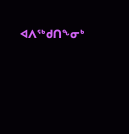ᐊᐱᖅᑯᑎᖕᓂᒃ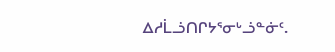ᐃᓱᒫᓘᑎᒋᔭᕐᓂᒡᓘᓐᓃᑦ.